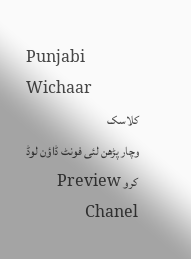Punjabi Wichaar
کلاسک
وچار پڑھن لئی فونٹ ڈاؤن لوڈ کرو Preview Chanel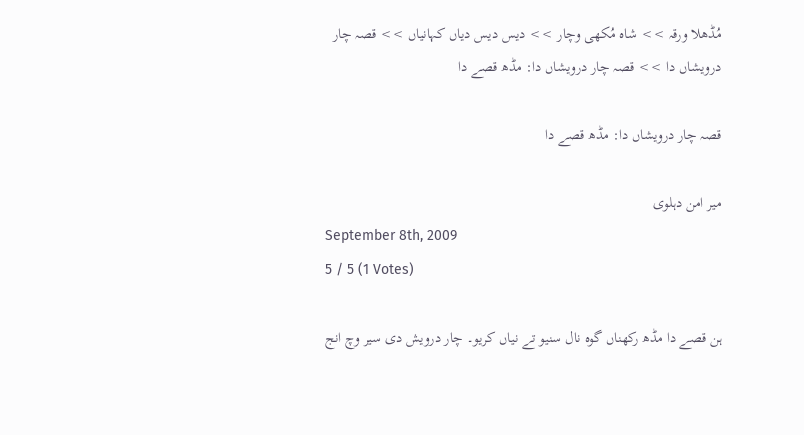مُڈھلا ورقہ >> شاہ مُکھی وچار >> دیس دیس دیاں کہانیاں >> قصہ چار درویشاں دا >> قصہ چار درویشاں دا: مڈھ قصے دا

قصہ چار درویشاں دا: مڈھ قصے دا

میر امن دہلوی
September 8th, 2009
5 / 5 (1 Votes)

ہن قصے دا مڈھ رکھناں گوہ نال سنیو تے نیاں کریو۔ چار درویش دی سیر وچ انج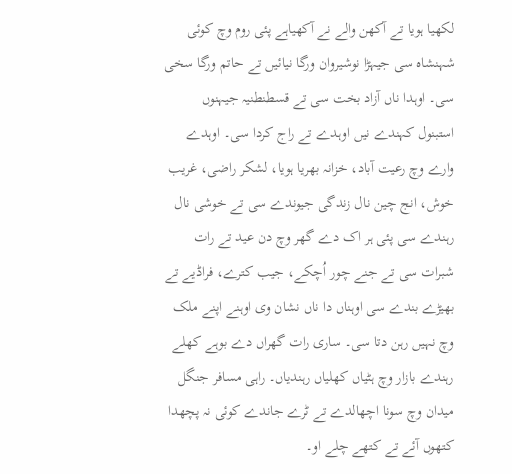لکھیا ہویا تے آکھن والے نے آکھیاہے پئی روم وچ کوئی شہنشاہ سی جیہڑا نوشیروان ورگا نیائیں تے حاتم ورگا سخی سی۔ اوہدا ناں آزاد بخت سی تے قسطنطنیہ جیہنوں استبنول کہندے نیں اوہدے تے راج کردا سی۔ اوہدے وارے وچ رعیت آباد، خزانہ بھریا ہویا، لشکر راضی، غریب خوش، انج چین نال زندگی جیوندے سی تے خوشی نال رہندے سی پئی ہر اک دے گھر وچ دن عید تے رات شبرات سی تے جنے چور اُچکے، جیب کترے، فراڈیے تے بھیڑے بندے سی اوہناں دا ناں نشان وی اوہنے اپنے ملک وچ نہیں رہن دتا سی۔ ساری رات گھراں دے بوہے کھلے رہندے بازار وچ ہٹیاں کھلیاں رہندیاں۔ راہی مسافر جنگل میدان وچ سونا اچھالدے تے ٹرے جاندے کوئی نہ پچھدا کتھوں آئے تے کتھے چلے او۔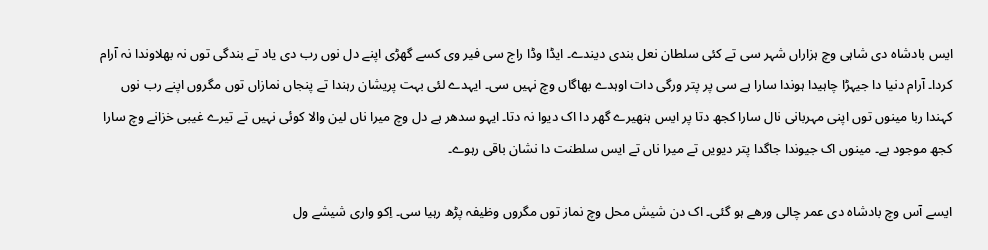ایس بادشاہ دی شاہی وچ ہزاراں شہر سی تے کئی سلطان نعل بندی دیندے۔ ایڈا وڈا راج سی فیر وی کسے گھڑی اپنے دل نوں رب دی یاد تے بندگی توں نہ بھلاوندا نہ آرام کردا۔ آرام دنیا دا جیہڑا چاہیدا ہوندا سارا ہے سی پر پتر ورگی دات اوہدے بھاگاں وچ نہیں سی۔ ایہدے لئی بہت پریشان رہندا تے پنجاں نمازاں توں مگروں اپنے رب نوں کہندا ربا مینوں توں اپنی مہربانی نال سارا کجھ دتا پر ایس ہنھیرے گھر دا اک دیوا نہ دتا۔ ایہو سدھر ہے دل وچ میرا ناں لین والا کوئی نہیں تے تیرے غیبی خزانے وچ سارا کجھ موجود ہے۔ مینوں اک جیوندا جاگدا پتر دیویں تے میرا ناں تے ایس سلطنت دا نشان باقی رہوے۔

ایسے آس وچ بادشاہ دی عمر چالی ورھے ہو گئی۔ اک دن شیش محل وچ نماز توں مگروں وظیفہ پڑھ رہیا سی۔ اِکو واری شیشے ول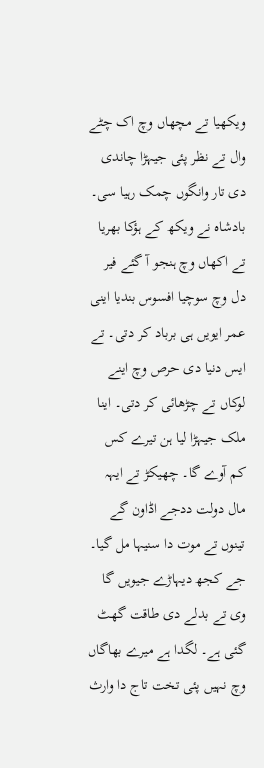ویکھیا تے مچھاں وچ اک چٹے وال تے نظر پئی جیہڑا چاندی دی تار وانگوں چمک رہیا سی۔ بادشاہ نے ویکھ کے ہؤکا بھریا تے اکھاں وچ ہنجو آ گئے فیر دل وچ سوچیا افسوس بندیا اینی عمر ایویں ہی برباد کر دتی۔ تے ایس دنیا دی حرص وچ اینے لوکاں تے چڑھائی کر دتی۔ اینا ملک جیہڑا لیا ہن تیرے کس کم آوے گا۔ چھیکڑ تے ایہہ مال دولت ددجے اڈاون گے تینوں تے موت دا سنیہا مل گیا۔ جے کجھ دیہاڑے جیویں گا وی تے بدلے دی طاقت گھٹ گئی ہے۔ لگدا ہے میرے بھاگاں وچ نہیں پئی تخت تاج دا وارث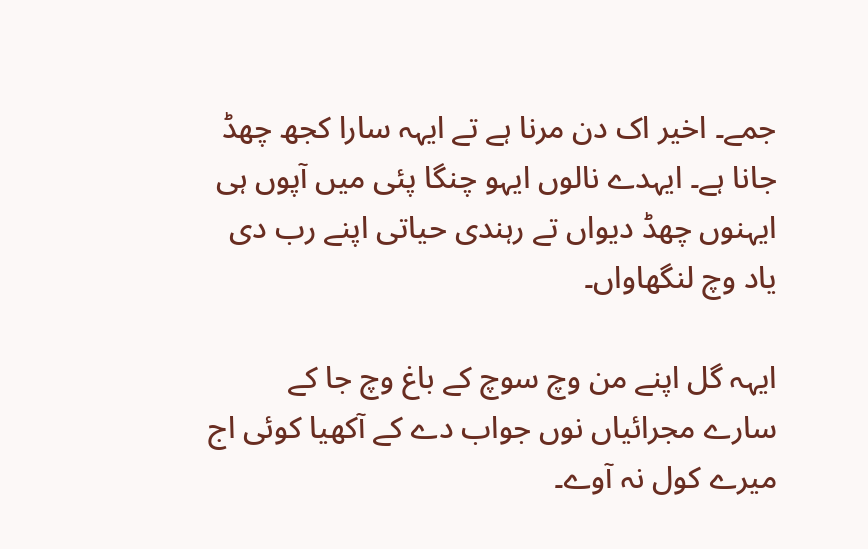جمے۔ اخیر اک دن مرنا ہے تے ایہہ سارا کجھ چھڈ جانا ہے۔ ایہدے نالوں ایہو چنگا پئی میں آپوں ہی ایہنوں چھڈ دیواں تے رہندی حیاتی اپنے رب دی یاد وچ لنگھاواں۔

ایہہ گل اپنے من وچ سوچ کے باغ وچ جا کے سارے مجرائیاں نوں جواب دے کے آکھیا کوئی اج میرے کول نہ آوے۔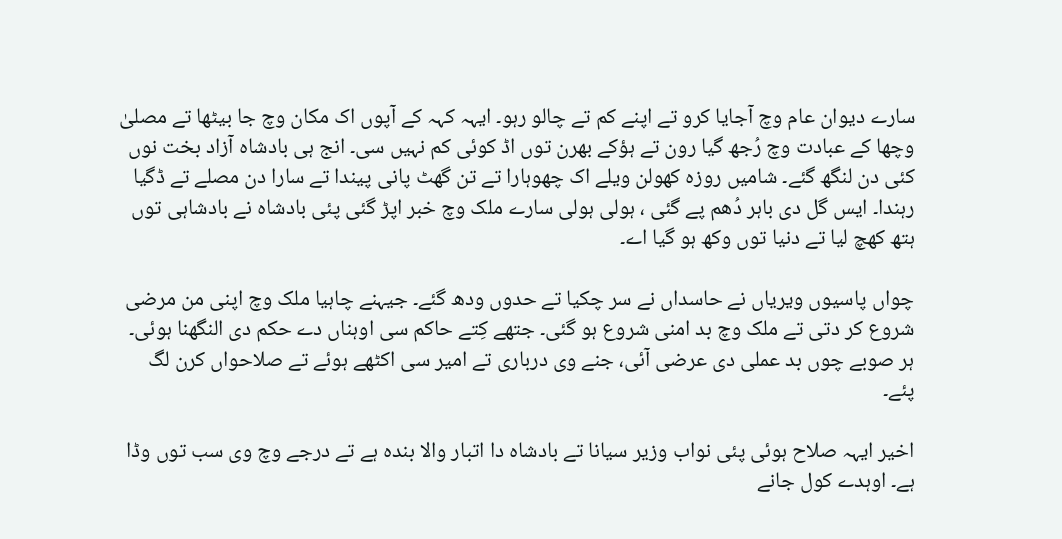سارے دیوان عام وچ آجایا کرو تے اپنے کم تے چالو رہو۔ ایہہ کہہ کے آپوں اک مکان وچ جا بیٹھا تے مصلیٰ وچھا کے عبادت وچ رُجھ گیا رون تے ہؤکے بھرن توں اڈ کوئی کم نہیں سی۔ انج ہی بادشاہ آزاد بخت نوں کئی دن لنگھ گئے۔ شامیں روزہ کھولن ویلے اک چھوہارا تے تن گھٹ پانی پیندا تے سارا دن مصلے تے ڈگیا رہندا۔ ایس گل دی باہر دُھم پے گئی ، ہولی ہولی سارے ملک وچ خبر اپڑ گئی پئی بادشاہ نے بادشاہی توں ہتھ کھچ لیا تے دنیا توں وکھ ہو گیا اے۔

چواں پاسیوں ویریاں نے حاسداں نے سر چکیا تے حدوں ودھ گئے۔ جیہنے چاہیا ملک وچ اپنی من مرضی شروع کر دتی تے ملک وچ بد امنی شروع ہو گئی۔ جتھے کِتے حاکم سی اوہناں دے حکم دی النگھنا ہوئی۔ ہر صوبے چوں بد عملی دی عرضی آئی، جنے وی درباری تے امیر سی اکٹھے ہوئے تے صلاحواں کرن لگ پئے۔

اخیر ایہہ صلاح ہوئی پئی نواب وزیر سیانا تے بادشاہ دا اتبار والا بندہ ہے تے درجے وچ وی سب توں وڈا ہے۔ اوہدے کول جانے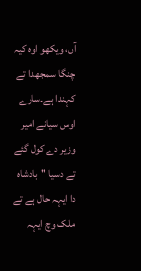آں، ویکھو اوہ کیہ چنگا سمجھدا تے کہندا ہے۔سارے اوس سیانے امیر وزیر دے کول گئے تے دسیا ''بادشاہ دا ایہہ حال ہے تے ملک وچ ایہہ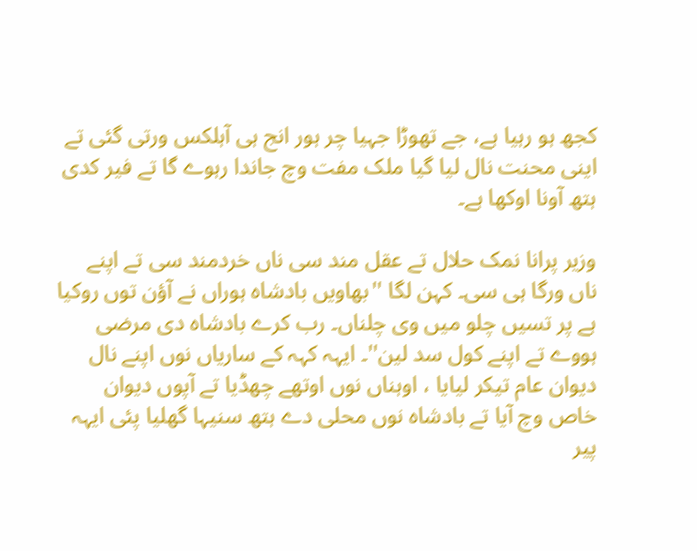کجھ ہو رہیا ہے، جے تھوڑا جہیا چر ہور انج ہی آہلکس ورتی گئی تے اینی محنت نال لیا گیا ملک مفت وچ جاندا رہوے گا تے فیر کدی ہتھ آونا اوکھا ہے۔

وزیر پرانا نمک حلال تے عقل مند سی ناں خردمند سی تے اپنے ناں ورگا ہی سی۔ کہن لگا ''بھاویں بادشاہ ہوراں نے آؤن توں روکیا ہے پر تسیں چلو میں وی چلناں۔ رب کرے بادشاہ دی مرضی ہووے تے اپنے کول سد لین''۔ ایہہ کہہ کے ساریاں نوں اپنے نال دیوان عام تیکر لیایا ، اوہناں نوں اوتھے چھڈیا تے آپوں دیوان خاص وچ آیا تے بادشاہ نوں محلی دے ہتھ سنیہا گھلیا پئی ایہہ پیر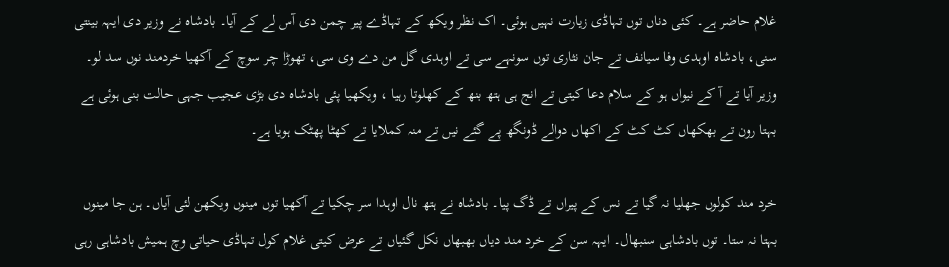غلام حاضر ہے۔ کئی دناں توں تہاڈی زیارت نہیں ہوئی۔ اک نظر ویکھ کے تہاڈے پیر چمن دی آس لے کے آیا۔ بادشاہ نے وزیر دی ایہہ بینتی سنی، بادشاہ اوہدی وفا سیانف تے جان نثاری توں سونہے سی تے اوہدی گل من دے وی سی، تھوڑا چر سوچ کے آکھیا خردمند نوں سد لو۔ وزیر آیا تے آ کے نیواں ہو کے سلام دعا کیتی تے انج ہی ہتھ بنھ کے کھلوتا رہیا ، ویکھیا پئی بادشاہ دی بڑی عجیب جہی حالت بنی ہوئی ہے بہتا رون تے بھکھاں کٹ کٹ کے اکھاں دوالے ڈونگھ پے گئے نیں تے منہ کملایا تے کھٹا پھٹک ہویا ہے۔

خرد مند کولوں جھلیا نہ گیا تے نس کے پیراں تے ڈگ پیا۔ بادشاہ نے ہتھ نال اوہدا سر چکیا تے آکھیا توں مینوں ویکھن لئی آیاں۔ ہن جا مینوں بہتا نہ ستا۔ توں بادشاہی سنبھال۔ ایہہ سن کے خرد مند دیاں بھبھاں نکل گئیاں تے عرض کیتی غلام کول تہاڈی حیاتی وچ ہمیش بادشاہی رہی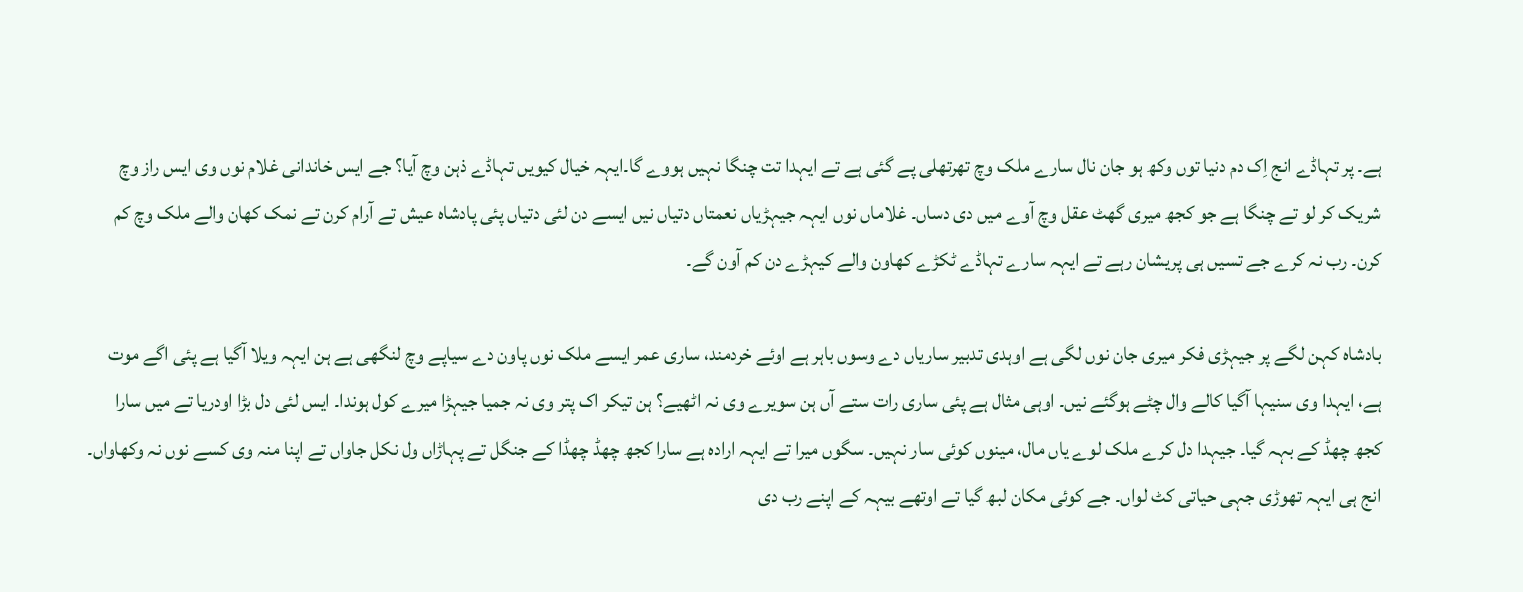ہے۔ پر تہاڈے انج اِک دم دنیا توں وکھ ہو جان نال سارے ملک وچ تھرتھلی پے گئی ہے تے ایہدا تت چنگا نہیں ہووے گا۔ایہہ خیال کیویں تہاڈے ذہن وچ آیا؟ جے ایس خاندانی غلام نوں وی ایس راز وچ شریک کر لو تے چنگا ہے جو کجھ میری گھٹ عقل وچ آوے میں دی دساں۔ غلاماں نوں ایہہ جیہڑیاں نعمتاں دتیاں نیں ایسے دن لئی دتیاں پئی پادشاہ عیش تے آرام کرن تے نمک کھان والے ملک وچ کم کرن۔ رب نہ کرے جے تسیں ہی پریشان رہے تے ایہہ سارے تہاڈے ٹکڑے کھاون والے کیہڑے دن کم آون گے۔

بادشاہ کہن لگے پر جیہڑی فکر میری جان نوں لگی ہے اوہدی تدبیر ساریاں دے وسوں باہر ہے اوئے خردمند، ساری عمر ایسے ملک نوں پاون دے سیاپے وچ لنگھی ہے ہن ایہہ ویلا آگیا ہے پئی اگے موت ہے، ایہدا وی سنیہا آگیا کالے وال چٹے ہوگئے نیں۔ اوہی مثال ہے پئی ساری رات ستے آں ہن سویرے وی نہ اٹھیے؟ ہن تیکر اک پتر وی نہ جمیا جیہڑا میرے کول ہوندا۔ ایس لئی دل بڑا اودریا تے میں سارا کجھ چھڈ کے بہہ گیا۔ جیہدا دل کرے ملک لوے یاں مال، مینوں کوئی سار نہیں۔ سگوں میرا تے ایہہ ارادہ ہے سارا کجھ چھڈ چھڈا کے جنگل تے پہاڑاں ول نکل جاواں تے اپنا منہ وی کسے نوں نہ وکھاواں۔ انج ہی ایہہ تھوڑی جہی حیاتی کٹ لواں۔ جے کوئی مکان لبھ گیا تے اوتھے بیہہ کے اپنے رب دی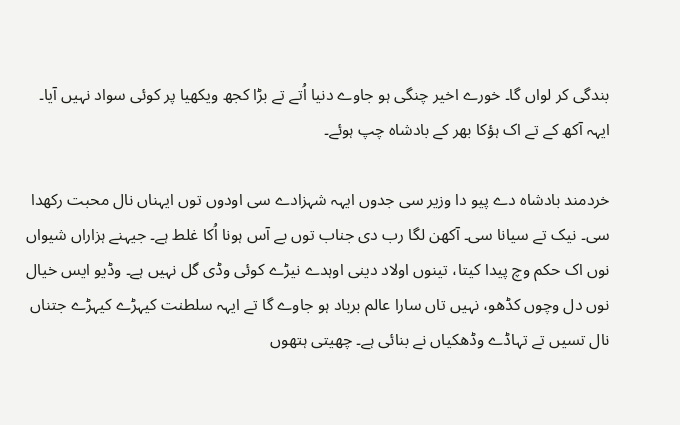بندگی کر لواں گا۔ خورے اخیر چنگی ہو جاوے دنیا اُتے تے بڑا کجھ ویکھیا پر کوئی سواد نہیں آیا۔ ایہہ آکھ کے تے اک ہؤکا بھر کے بادشاہ چپ ہوئے۔

خردمند بادشاہ دے پیو دا وزیر سی جدوں ایہہ شہزادے سی اودوں توں ایہناں نال محبت رکھدا سی۔ نیک تے سیانا سی۔ آکھن لگا رب دی جناب توں بے آس ہونا اُکا غلط ہے۔ جیہنے ہزاراں شیواں نوں اک حکم وچ پیدا کیتا، تینوں اولاد دینی اوہدے نیڑے کوئی وڈی گل نہیں ہے۔ وڈیو ایس خیال نوں دل وچوں کڈھو، نہیں تاں سارا عالم برباد ہو جاوے گا تے ایہہ سلطنت کیہڑے کیہڑے جتناں نال تسیں تے تہاڈے وڈھکیاں نے بنائی ہے۔ چھیتی ہتھوں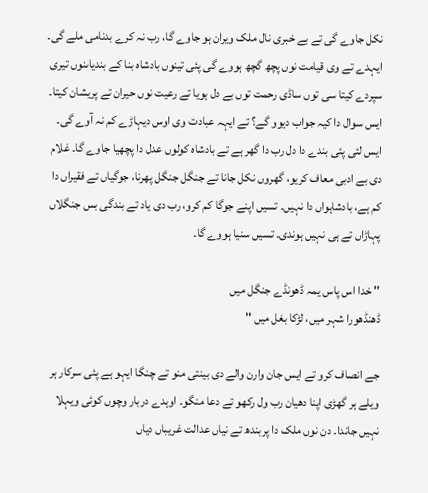نکل جاوے گی تے بے خبری نال ملک ویران ہو جاوے گا، رب نہ کرے بدنامی ملے گی۔ ایہدے تے وی قیامت نوں پچھ گچھ ہووے گی پئی تینوں بادشاہ بنا کے بندیاںنوں تیری سپردے کیتا سی توں ساڈی رحمت توں بے دل ہویا تے رعیت نوں حیران تے پریشان کیتا۔ ایس سوال دا کیہ جواب دیوو گے؟ تے ایہہ عبادت وی اوس دیہاڑے کم نہ آوے گی۔ ایس لئی پئی بندے دا دل رب دا گھر ہے تے بادشاہ کولوں عدل دا پچھیا جاوے گا۔ غلام دی بے ادبی معاف کریو، گھروں نکل جانا تے جنگل جنگل پھرنا، جوگیاں تے فقیراں دا کم ہے، بادشاہواں دا نہیں۔ تسیں اپنے جوگا کم کرو، رب دی یاد تے بندگی بس جنگلاں پہاڑاں تے ہی نہیں ہوندی۔ تسیں سنیا ہووے گا۔

'' خدا اس پاس یمہ ڈھونڈے جنگل میں
ڈھنڈھورا شہر میں، لڑکا بغل میں ''

جے انصاف کرو تے ایس جان وارن والے دی بینتی منو تے چنگا ایہو ہے پئی سرکار ہر ویلے ہر گھڑی اپنا دھیان رب ول رکھو تے دعا منگو۔ اوہدے دربار وچوں کوئی ویہلا نہیں جاندا۔ دن نوں ملک دا پربندھ تے نیاں عدالت غریباں دیاں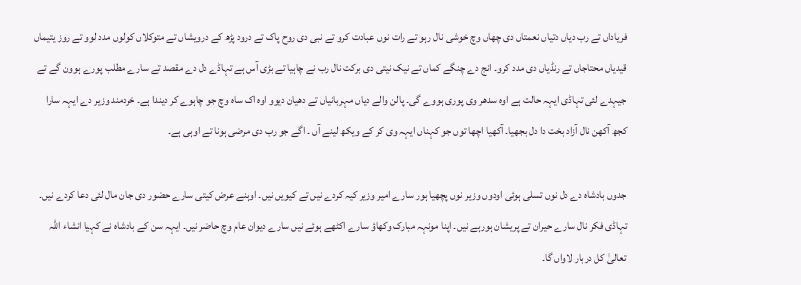فریاداں تے رب دیاں دتیاں نعمتاں دی چھاں وچ خوشی نال رہو تے رات نوں عبادت کرو تے نبی دی روح پاک تے درود پڑھ کے درویشاں تے متوکلاں کولوں مدد لوو تے روز یتیماں قیدیاں محتاجاں تے رنڈیاں دی مدد کرو۔ انج دے چنگے کماں تے نیک نیتی دی برکت نال رب نے چاہیا تے بڑی آس ہے تہاڈے دل دے مقصد تے سارے مطلب پورے ہوون گے تے جیہدے لئی تہاڈی ایہہ حالت ہے اوہ سدھر وی پوری ہووے گی۔ پالن والے دیاں مہربانیاں تے دھیان دیوو اوہ اک ساہ وچ جو چاہوے کر دیندا ہے۔ خردمند وزیر دے ایہہ سارا کجھ آکھن نال آزاد بخت دا دل بجھیا۔ آکھیا اچھا توں جو کہناں ایہہ وی کر کے ویکھ لینے آں ۔ اگے جو رب دی مرضی ہونا تے اوہی ہے۔

جدوں بادشاہ دے دل نوں تسلی ہوئی اودوں وزیر نوں پچھیا ہور سارے امیر وزیر کیہ کردے نیں تے کیویں نیں۔ اوہنے عرض کیتی سارے حضور دی جان مال لئی دعا کردے نیں۔ تہاڈی فکر نال سارے حیران تے پریشان ہورہے نیں۔ اپنا مونہہ مبارک وکھاؤ سارے اکٹھے ہوئے نیں سارے دیوان عام وچ حاضر نیں۔ ایہہ سن کے بادشاہ نے کہیا انشاء اللہ تعالیٰ کل دربار لاواں گا۔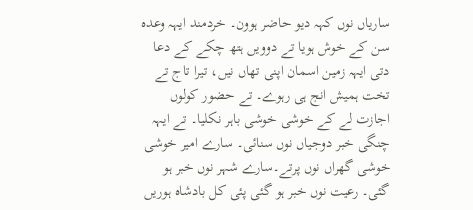ساریاں نوں کہہ دیو حاضر ہوون۔ خردمند ایہہ وعدہ سن کے خوش ہویا تے دوویں ہتھ چکے کے دعا دتی ایہہ زمین اسمان اپنی تھاں نیں، تیرا تاج تے تخت ہمیش انج ہی رہوے۔ تے حضور کولوں اجازت لے کے خوشی خوشی باہر نکلیا۔ تے ایہہ چنگی خبر دوجیاں نوں سنائی۔ سارے امیر خوشی خوشی گھراں نوں پرتے۔سارے شہر نوں خبر ہو گئی۔ رعیت نوں خبر ہو گئی پئی کل بادشاہ ہوریں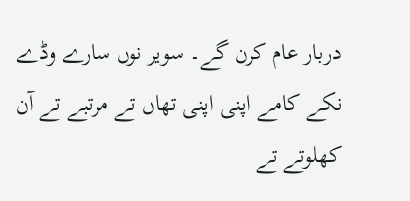دربار عام کرن گے۔ سویر نوں سارے وڈے نکے کامے اپنی اپنی تھاں تے مرتبے تے آن کھلوتے تے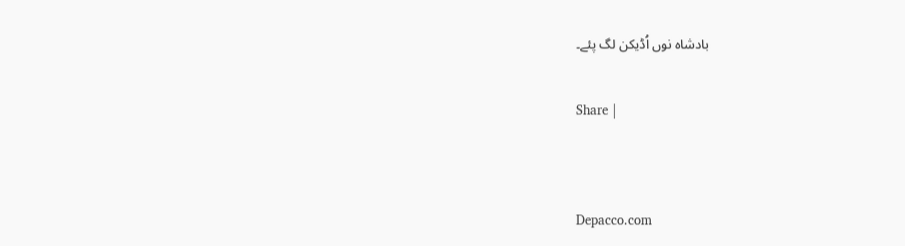بادشاہ نوں اُڈیکن لگ پئے۔


Share |




Depacco.com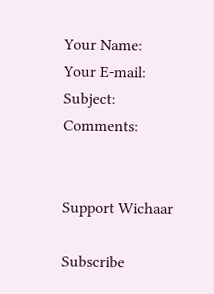Your Name:
Your E-mail:
Subject:
Comments:


Support Wichaar

Subscribe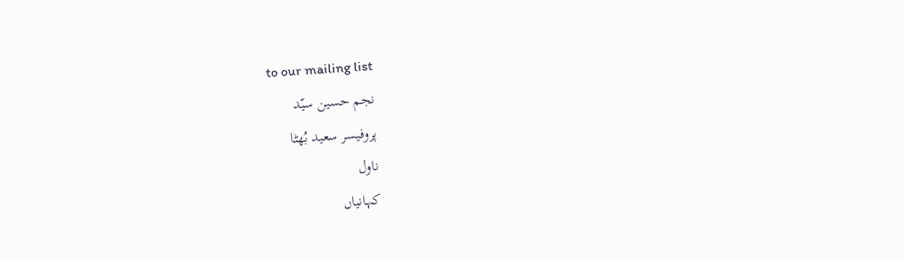to our mailing list
نجم حسین سیّد
پروفیسر سعید بُھٹا
ناول
کہانیاں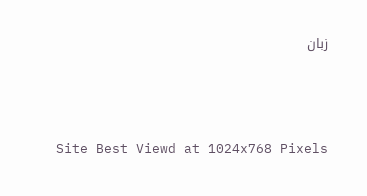زبان



Site Best Viewd at 1024x768 Pixels